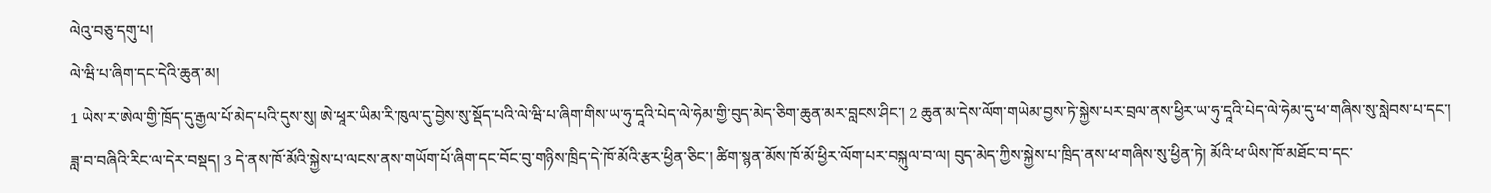ལེའུ་བཅུ་དགུ་པ།
ལེ་ཝི་པ་ཞིག་དང་དེའི་ཆུན་མ།
1 ཡེས་ར་ཨེལ་གྱི་ཁྲོད་དུ་རྒྱལ་པོ་མེད་པའི་དུས་སུ། ཨེ་ཕཱར་ཡིམ་རི་ཁུལ་དུ་བྱེས་སུ་སྡོད་པའི་ལེ་ཝི་པ་ཞིག་གིས་ཡ་ཧུ་དཱའི་པེད་ལེ་ཧེམ་གྱི་བུད་མེད་ཅིག་ཆུན་མར་བླངས་ཤིང་། 2 ཆུན་མ་དེས་ལོག་གཡེམ་བྱས་ཏེ་སྐྱེས་པར་བྲལ་ནས་ཕྱིར་ཡ་ཧུ་དཱའི་པེད་ལེ་ཧེམ་དུ་ཕ་གཞིས་སུ་སླེབས་པ་དང་། ཟླ་བ་བཞིའི་རིང་ལ་དེར་བསྡད། 3 དེ་ནས་ཁོ་མོའི་སྐྱེས་པ་ལངས་ནས་གཡོག་པོ་ཞིག་དང་བོང་བུ་གཉིས་ཁྲིད་དེ་ཁོ་མོའི་རྩར་ཕྱིན་ཅིང་། ཚིག་སྙན་མོས་ཁོ་མོ་ཕྱིར་ལོག་པར་བསྐུལ་བ་ལ། བུད་མེད་ཀྱིས་སྐྱེས་པ་ཁྲིད་ནས་ཕ་གཞིས་སུ་ཕྱིན་ཏེ། མོའི་ཕ་ཡིས་ཁོ་མཐོང་བ་དང་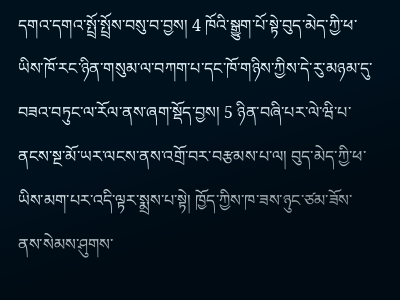དགའ་དགའ་སྤྲོ་སྤྲོས་བསུ་བ་བྱས། 4 ཁོའི་སྒྱུག་པོ་སྟེ་བུད་མེད་ཀྱི་ཕ་ཡིས་ཁོ་རང་ཉིན་གསུམ་ལ་བཀག་པ་དང་ཁོ་གཉིས་ཀྱིས་དེ་རུ་མཉམ་དུ་བཟའ་བཏུང་ལ་རོལ་ནས་ཞག་སྡོད་བྱས། 5 ཉིན་བཞི་པར་ལེ་ཝི་པ་ནངས་སྔ་མོ་ཡར་ལངས་ནས་འགྲོ་བར་བརྩམས་པ་ལ། བུད་མེད་ཀྱི་ཕ་ཡིས་མག་པར་འདི་ལྟར་སྨྲས་པ་སྟེ། ཁྱོད་ཀྱིས་ཁ་ཟས་ཉུང་ཙམ་ཟོས་ནས་སེམས་ཤུགས་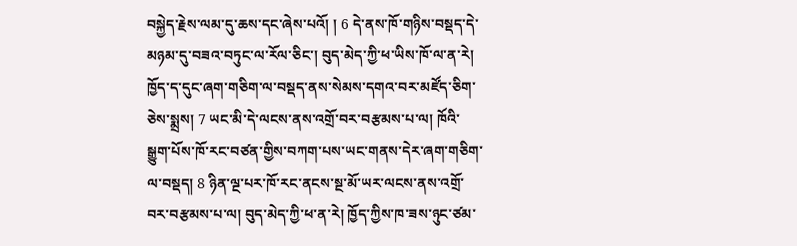བསྐྱེད་རྗེས་ལམ་དུ་ཆས་དང་ཞེས་པའོ། ། 6 དེ་ནས་ཁོ་གཉིས་བསྡད་དེ་མཉམ་དུ་བཟའ་བཏུང་ལ་རོལ་ཅིང་། བུད་མེད་ཀྱི་ཕ་ཡིས་ཁོ་ལ་ན་རེ། ཁྱོད་ད་དུང་ཞག་གཅིག་ལ་བསྡད་ནས་སེམས་དགའ་བར་མཛོད་ཅིག་ཅེས་སྨྲས། 7 ཡང་མི་དེ་ལངས་ནས་འགྲོ་བར་བརྩམས་པ་ལ། ཁོའི་སྒྱུག་པོས་ཁོ་རང་བཙན་གྱིས་བཀག་པས་ཡང་གནས་དེར་ཞག་གཅིག་ལ་བསྡད། 8 ཉིན་ལྔ་པར་ཁོ་རང་ནངས་སྔ་མོ་ཡར་ལངས་ནས་འགྲོ་བར་བརྩམས་པ་ལ། བུད་མེད་ཀྱི་ཕ་ན་རེ། ཁྱོད་ཀྱིས་ཁ་ཟས་ཉུང་ཙམ་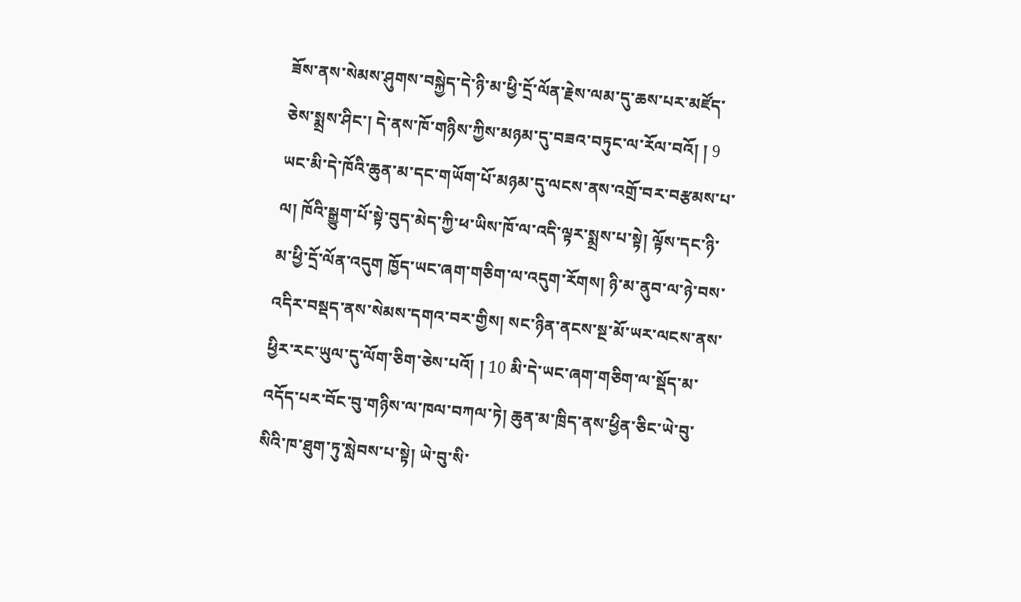ཟོས་ནས་སེམས་ཤུགས་བསྐྱེད་དེ་ཉི་མ་ཕྱི་དྲོ་ལོན་རྗེས་ལམ་དུ་ཆས་པར་མཛོད་ཅེས་སྨྲས་ཤིང་། དེ་ནས་ཁོ་གཉིས་ཀྱིས་མཉམ་དུ་བཟའ་བཏུང་ལ་རོལ་བའོ། ། 9 ཡང་མི་དེ་ཁོའི་ཆུན་མ་དང་གཡོག་པོ་མཉམ་དུ་ལངས་ནས་འགྲོ་བར་བརྩམས་པ་ལ། ཁོའི་སྒྱུག་པོ་སྟེ་བུད་མེད་ཀྱི་ཕ་ཡིས་ཁོ་ལ་འདི་ལྟར་སྨྲས་པ་སྟེ། ལྟོས་དང་ཉི་མ་ཕྱི་དྲོ་ལོན་འདུག ཁྱོད་ཡང་ཞག་གཅིག་ལ་འདུག་རོགས། ཉི་མ་ནུབ་ལ་ཉེ་བས་འདིར་བསྡད་ནས་སེམས་དགའ་བར་གྱིས། སང་ཉིན་ནངས་སྔ་མོ་ཡར་ལངས་ནས་ཕྱིར་རང་ཡུལ་དུ་ལོག་ཅིག་ཅེས་པའོ། ། 10 མི་དེ་ཡང་ཞག་གཅིག་ལ་སྡོད་མ་འདོད་པར་བོང་བུ་གཉིས་ལ་ཁལ་བཀལ་ཏེ། ཆུན་མ་ཁྲིད་ནས་ཕྱིན་ཅིང་ཡེ་བུ་སིའི་ཁ་ཐུག་ཏུ་སླེབས་པ་སྟེ། ཡེ་བུ་སི་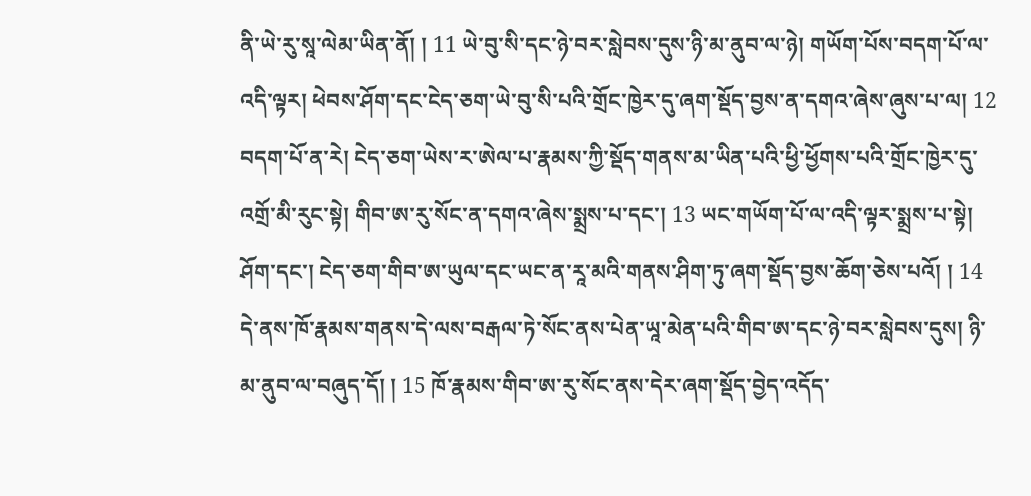ནི་ཡེ་རུ་སཱ་ལེམ་ཡིན་ནོ། ། 11 ཡེ་བུ་སི་དང་ཉེ་བར་སླེབས་དུས་ཉི་མ་ནུབ་ལ་ཉེ། གཡོག་པོས་བདག་པོ་ལ་འདི་ལྟར། ཕེབས་ཤོག་དང་ངེད་ཅག་ཡེ་བུ་སི་པའི་གྲོང་ཁྱེར་དུ་ཞག་སྡོད་བྱས་ན་དགའ་ཞེས་ཞུས་པ་ལ། 12 བདག་པོ་ན་རེ། ངེད་ཅག་ཡེས་ར་ཨེལ་པ་རྣམས་ཀྱི་སྡོད་གནས་མ་ཡིན་པའི་ཕྱི་ཕྱོགས་པའི་གྲོང་ཁྱེར་དུ་འགྲོ་མི་རུང་སྟེ། གིབ་ཨ་རུ་སོང་ན་དགའ་ཞེས་སྨྲས་པ་དང་། 13 ཡང་གཡོག་པོ་ལ་འདི་ལྟར་སྨྲས་པ་སྟེ། ཤོག་དང་། ངེད་ཅག་གིབ་ཨ་ཡུལ་དང་ཡང་ན་རཱ་མའི་གནས་ཤིག་ཏུ་ཞག་སྡོད་བྱས་ཆོག་ཅེས་པའོ། ། 14 དེ་ནས་ཁོ་རྣམས་གནས་དེ་ལས་བརྒལ་ཏེ་སོང་ནས་པེན་ཡཱ་མེན་པའི་གིབ་ཨ་དང་ཉེ་བར་སླེབས་དུས། ཉི་མ་ནུབ་ལ་བཞུད་དོ། ། 15 ཁོ་རྣམས་གིབ་ཨ་རུ་སོང་ནས་དེར་ཞག་སྡོད་བྱེད་འདོད་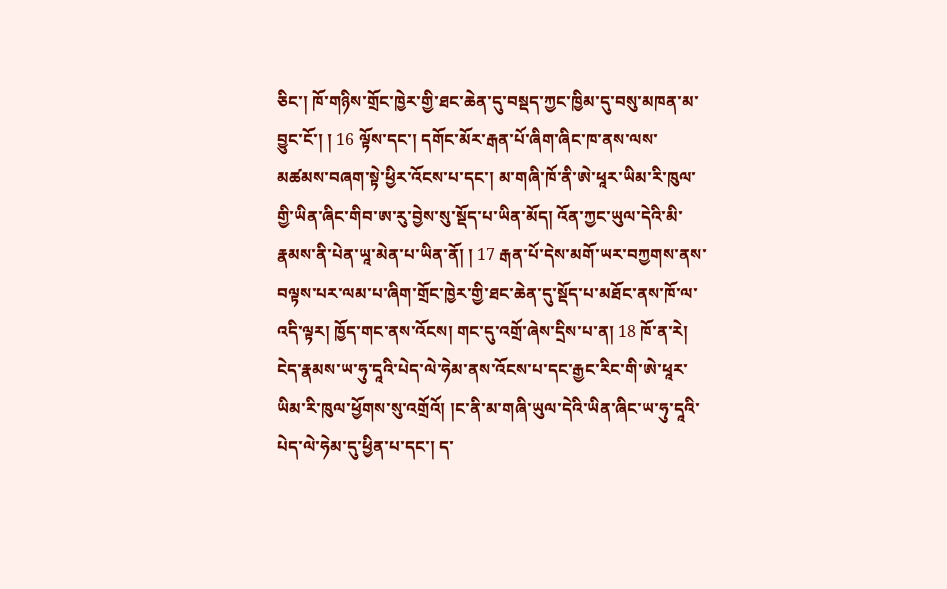ཅིང་། ཁོ་གཉིས་གྲོང་ཁྱེར་གྱི་ཐང་ཆེན་དུ་བསྡད་ཀྱང་ཁྱིམ་དུ་བསུ་མཁན་མ་བྱུང་ངོ་། ། 16 ལྟོས་དང་། དགོང་མོར་རྒན་པོ་ཞིག་ཞིང་ཁ་ནས་ལས་མཚམས་བཞག་སྟེ་ཕྱིར་འོངས་པ་དང་། མ་གཞི་ཁོ་ནི་ཨེ་ཕཱར་ཡིམ་རི་ཁུལ་གྱི་ཡིན་ཞིང་གིབ་ཨ་རུ་བྱེས་སུ་སྡོད་པ་ཡིན་མོད། འོན་ཀྱང་ཡུལ་དེའི་མི་རྣམས་ནི་པེན་ཡཱ་མེན་པ་ཡིན་ནོ། ། 17 རྒན་པོ་དེས་མགོ་ཡར་བཀྱགས་ནས་བལྟས་པར་ལམ་པ་ཞིག་གྲོང་ཁྱེར་གྱི་ཐང་ཆེན་དུ་སྡོད་པ་མཐོང་ནས་ཁོ་ལ་འདི་ལྟར། ཁྱོད་གང་ནས་འོངས། གང་དུ་འགྲོ་ཞེས་དྲིས་པ་ན། 18 ཁོ་ན་རེ། ངེད་རྣམས་ཡ་ཧུ་དཱའི་པེད་ལེ་ཧེམ་ནས་འོངས་པ་དང་རྒྱང་རིང་གི་ཨེ་ཕཱར་ཡིམ་རི་ཁུལ་ཕྱོགས་སུ་འགྲོའོ། །ང་ནི་མ་གཞི་ཡུལ་དེའི་ཡིན་ཞིང་ཡ་ཧུ་དཱའི་པེད་ལེ་ཧེམ་དུ་ཕྱིན་པ་དང་། ད་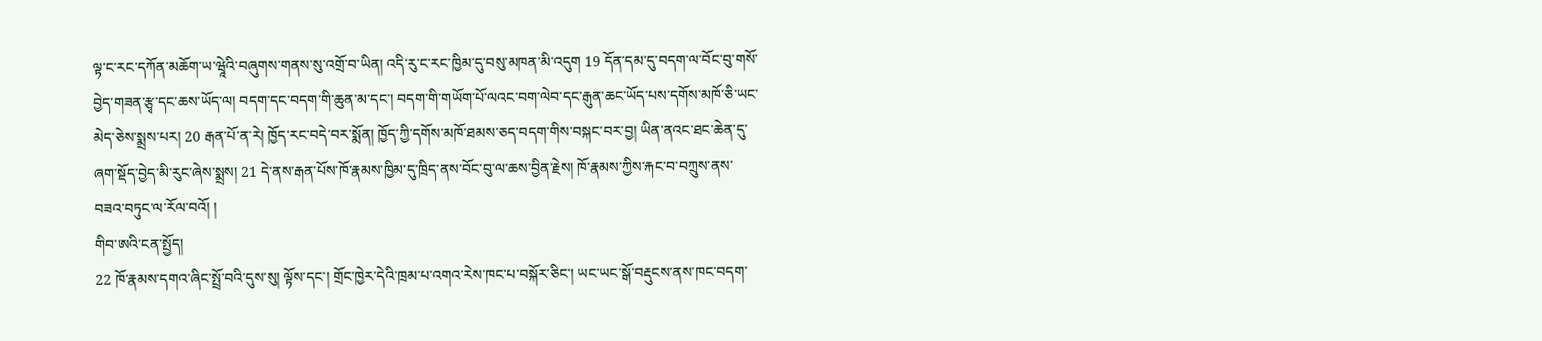ལྟ་ང་རང་དཀོན་མཆོག་ཡ་ཝཱེའི་བཞུགས་གནས་སུ་འགྲོ་བ་ཡིན། འདི་རུ་ང་རང་ཁྱིམ་དུ་བསུ་མཁན་མི་འདུག 19 དོན་དམ་དུ་བདག་ལ་བོང་བུ་གསོ་བྱེད་གཟན་རྩྭ་དང་ཆས་ཡོད་ལ། བདག་དང་བདག་གི་ཆུན་མ་དང་། བདག་གི་གཡོག་པོ་ལའང་བག་ལེབ་དང་རྒུན་ཆང་ཡོད་པས་དགོས་མཁོ་ཅི་ཡང་མེད་ཅེས་སྨྲས་པར། 20 རྒན་པོ་ན་རེ། ཁྱོད་རང་བདེ་བར་སྨོན། ཁྱོད་ཀྱི་དགོས་མཁོ་ཐམས་ཅད་བདག་གིས་བསྐང་བར་བྱ། ཡིན་ནའང་ཐང་ཆེན་དུ་ཞག་སྡོད་བྱེད་མི་རུང་ཞེས་སྨྲས། 21 དེ་ནས་རྒན་པོས་ཁོ་རྣམས་ཁྱིམ་དུ་ཁྲིད་ནས་བོང་བུ་ལ་ཆས་བྱིན་རྗེས། ཁོ་རྣམས་ཀྱིས་རྐང་བ་བཀྲུས་ནས་བཟའ་བཏུང་ལ་རོལ་བའོ། །
གིབ་ཨའི་ངན་སྤྱོད།
22 ཁོ་རྣམས་དགའ་ཞིང་སྤྲོ་བའི་དུས་སུ། ལྟོས་དང་། གྲོང་ཁྱེར་དེའི་ཁྲམ་པ་འགའ་རེས་ཁང་པ་བསྐོར་ཅིང་། ཡང་ཡང་སྒོ་བརྡུངས་ནས་ཁང་བདག་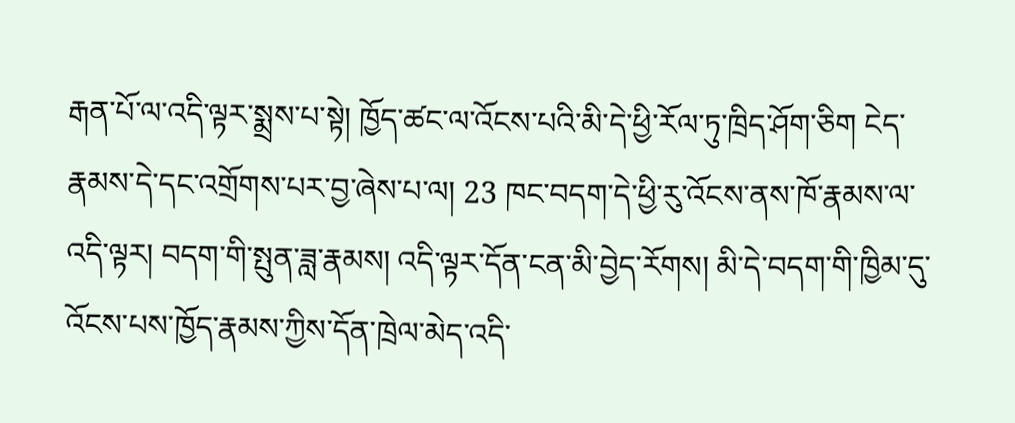རྒན་པོ་ལ་འདི་ལྟར་སྨྲས་པ་སྟེ། ཁྱོད་ཚང་ལ་འོངས་པའི་མི་དེ་ཕྱི་རོལ་ཏུ་ཁྲིད་ཤོག་ཅིག ངེད་རྣམས་དེ་དང་འགྲོགས་པར་བྱ་ཞེས་པ་ལ། 23 ཁང་བདག་དེ་ཕྱི་རུ་འོངས་ནས་ཁོ་རྣམས་ལ་འདི་ལྟར། བདག་གི་སྤུན་ཟླ་རྣམས། འདི་ལྟར་དོན་ངན་མི་བྱེད་རོགས། མི་དེ་བདག་གི་ཁྱིམ་དུ་འོངས་པས་ཁྱོད་རྣམས་ཀྱིས་དོན་ཁྲེལ་མེད་འདི་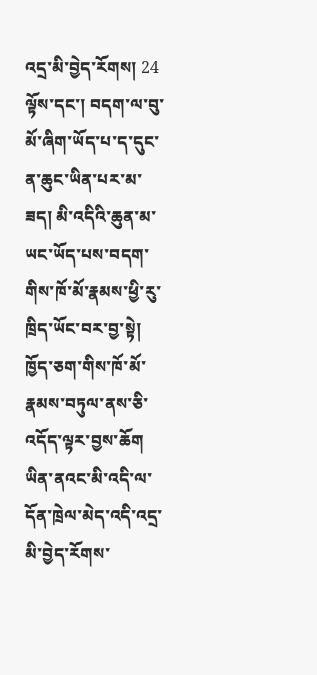འདྲ་མི་བྱེད་རོགས། 24 ལྟོས་དང་། བདག་ལ་བུ་མོ་ཞིག་ཡོད་པ་ད་དུང་ན་ཆུང་ཡིན་པར་མ་ཟད། མི་འདིའི་ཆུན་མ་ཡང་ཡོད་པས་བདག་གིས་ཁོ་མོ་རྣམས་ཕྱི་རུ་ཁྲིད་ཡོང་བར་བྱ་སྟེ། ཁྱོད་ཅག་གིས་ཁོ་མོ་རྣམས་བཏུལ་ནས་ཅི་འདོད་ལྟར་བྱས་ཆོག ཡིན་ནའང་མི་འདི་ལ་དོན་ཁྲེལ་མེད་འདི་འདྲ་མི་བྱེད་རོགས་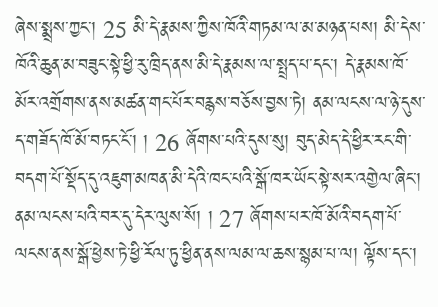ཞེས་སྨྲས་ཀྱང་། 25 མི་དེ་རྣམས་ཀྱིས་ཁོའི་གཏམ་ལ་མ་མཉན་པས། མི་དེས་ཁོའི་ཆུན་མ་བཟུང་སྟེ་ཕྱི་རུ་ཁྲིད་ནས་མི་དེ་རྣམས་ལ་སྤྲད་པ་དང་། དེ་རྣམས་ཁོ་མོར་འགྲོགས་ནས་མཚན་གང་པོར་བརྙས་བཅོས་བྱས་ཏེ། ནམ་ལངས་ལ་ཉེ་དུས་ད་གཟོད་ཁོ་མོ་བཏང་ངོ་། ། 26 ཞོགས་པའི་དུས་སུ། བུད་མེད་དེ་ཕྱིར་རང་གི་བདག་པོ་སྡོད་དུ་འཇུག་མཁན་མི་དེའི་ཁང་པའི་སྒོ་ཁར་ཡོང་སྟེ་སར་འགྱེལ་ཞིང་། ནམ་ལངས་པའི་བར་དུ་དེར་ལུས་སོ། ། 27 ཞོགས་པར་ཁོ་མོའི་བདག་པོ་ལངས་ནས་སྒོ་ཕྱེས་ཏེ་ཕྱི་རོལ་ཏུ་ཕྱིན་ནས་ལམ་ལ་ཆས་སྙམ་པ་ལ། ལྟོས་དང་།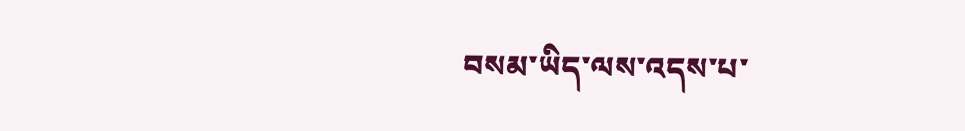བསམ་ཡིད་ལས་འདས་པ་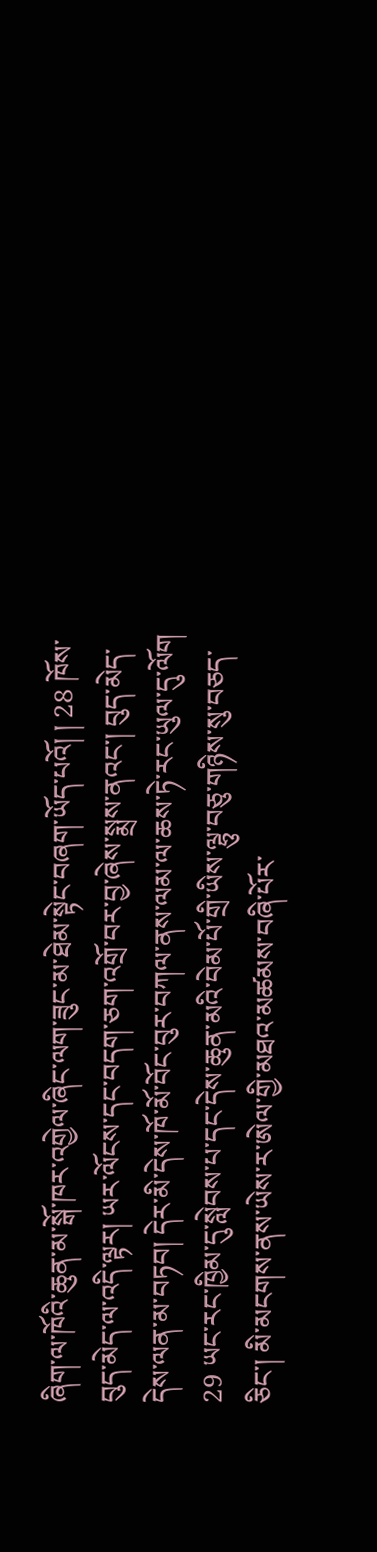ཞིག་ལ་ཁོའི་ཆུན་མ་སྒོ་ཁར་འགྱེལ་ཞིང་ལག་ཟུང་མ་ཐེམ་སྟེང་བཞག་ཡོད་པའོ། ། 28 ཁོས་བུད་མེད་ལ་འདི་ལྟར། ཡར་ལོངས་དང་བདག་ཅག་འགྲོ་བར་བྱ་ཞེས་སྨྲས་ནའང་། བུད་མེད་དེས་ལན་མ་བཏབ། དེར་མི་དེས་ཁོ་མོ་བོང་བུར་བཀལ་ནས་ལམ་ལ་ཆས་ཏེ་རང་ཡུལ་དུ་ལོག 29 ཡང་རང་ཁྱིམ་དུ་སླེབས་པ་དང་དེས་ཆུན་མའི་བེམ་པོ་གྲི་ཡིས་ལྷུ་བཅུ་གཉིས་སུ་བཅད་ཅིང་། མི་མངགས་ནས་ཡེས་ར་ཨེལ་གྱི་མཐའ་མཚམས་བཞི་པོར་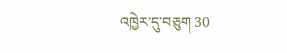འཁྱེར་དུ་བཅུག 30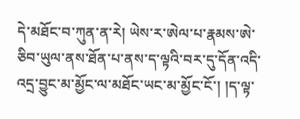དེ་མཐོང་བ་ཀུན་ན་རེ། ཡེས་ར་ཨེལ་པ་རྣམས་ཨེ་ཅིབ་ཡུལ་ནས་ཐོན་པ་ནས་ད་ལྟའི་བར་དུ་དོན་འདི་འདྲ་བྱུང་མ་མྱོང་ལ་མཐོང་ཡང་མ་མྱོང་ངོ་། །ད་ལྟ་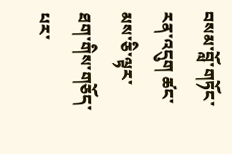བསམ་བློ་གཏོང་རན་འདུག ཚང་མས་ཅི་ལྟར་ཐག་གིས་གཅོད་པར་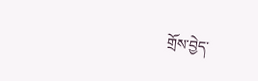གྲོས་བྱེད་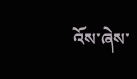འོས་ཞེས་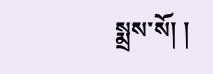སྨྲས་སོ། །